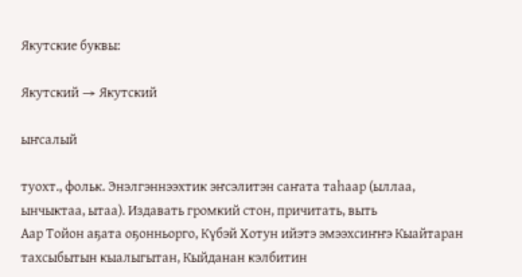Якутские буквы:

Якутский → Якутский

ыҥсалый

туохт., фольк. Энэлгэннээхтик эҥсэлитэн саҥата таһаар (ыллаа, ынчыктаа, ытаа). Издавать громкий стон, причитать, выть
Аар Тойон аҕата оҕонньорго, Күбэй Хотун ийэтэ эмээхсиҥҥэ Кыайтаран тахсыбытын кыалыгытан, Кыйданан кэлбитин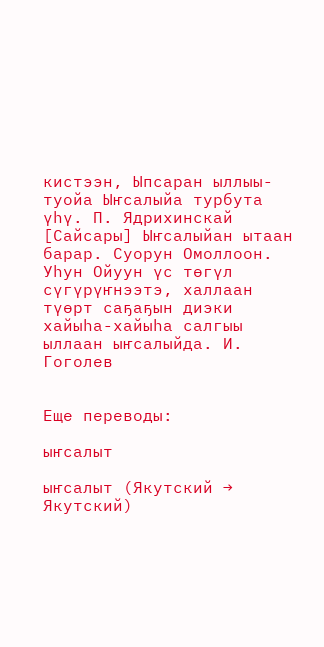кистээн, Ыпсаран ыллыы-туойа Ыҥсалыйа турбута үһү. П. Ядрихинскай
[Сайсары] Ыҥсалыйан ытаан барар. Суорун Омоллоон. Уһун Ойуун үс төгүл сүгүрүҥнээтэ, халлаан түөрт саҕаҕын диэки хайыһа-хайыһа салгыы ыллаан ыҥсалыйда. И. Гоголев


Еще переводы:

ыҥсалыт

ыҥсалыт (Якутский → Якутский)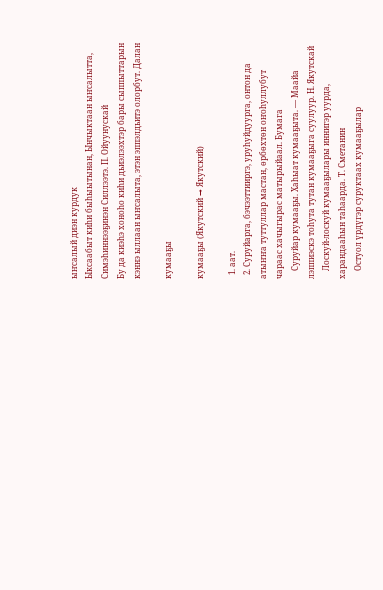ыҥсалый диэн курдук
Ыксаабыт киһи быһыытынан, Ынчыктаан ыҥсалытта, Симэһиннээҕинэн Силлээтэ. П. Ойуунускай
Бу да киэһэ хоноһо киһи дьиэлээхтэр бары сыппыттарын кэннэ ыллаан ыҥсалыта, этэн эппэлдьитэ олорбут. Далан

кумааҕы

кумааҕы (Якутский → Якутский)

  1. аат.
  2. Суруйарга, бэчээттииргэ, уруһуйдуурга, онтон да атыҥҥа туттуллар мастан, өрбөхтөн оҥоһуллубут чараас хачыгырас матырыйаал. Бумага
    Суруйар кумааҕы. Хаһыат кумааҕыта. — Маайа лэппиэскэ тоһута тутан кумааҕыга суулуур. Н. Якутскай
    Лоскуй-лоскуй кумааҕылары иннигэр уурда, харандааһын таһаарда. Т. Сметанин
    Остуол үрдүгэр суруктаах кумааҕылар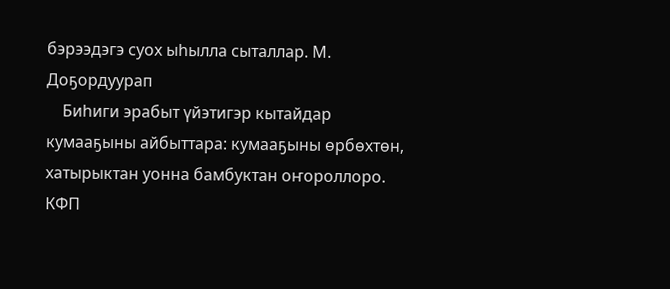бэрээдэгэ суох ыһылла сыталлар. М. Доҕордуурап
    Биһиги эрабыт үйэтигэр кытайдар кумааҕыны айбыттара: кумааҕыны өрбөхтөн, хатырыктан уонна бамбуктан оҥороллоро. КФП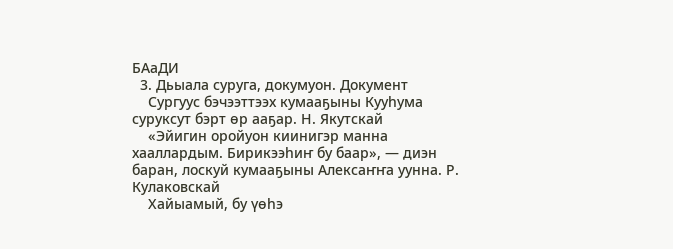БАаДИ
  3. Дьыала суруга, докумуон. Документ
    Сургуус бэчээттээх кумааҕыны Кууһума суруксут бэрт өр ааҕар. Н. Якутскай
    «Эйигин оройуон киинигэр манна хааллардым. Бирикээһиҥ бу баар», — диэн баран, лоскуй кумааҕыны Алексаҥҥа уунна. Р. Кулаковскай
    Хайыамый, бу үөһэ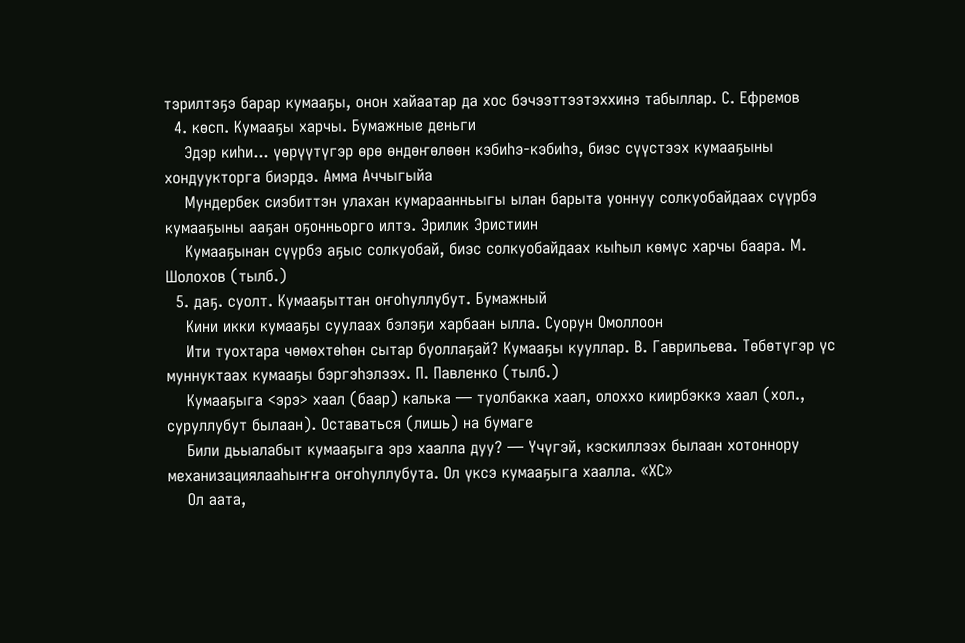тэрилтэҕэ барар кумааҕы, онон хайаатар да хос бэчээттээтэххинэ табыллар. С. Ефремов
  4. көсп. Кумааҕы харчы. Бумажные деньги
    Эдэр киһи... үөрүүтүгэр өрө өндөҥөлөөн кэбиһэ-кэбиһэ, биэс сүүстээх кумааҕыны хондуукторга биэрдэ. Амма Аччыгыйа
    Мундербек сиэбиттэн улахан кумараанньыгы ылан барыта уоннуу солкуобайдаах сүүрбэ кумааҕыны ааҕан оҕонньорго илтэ. Эрилик Эристиин
    Кумааҕынан сүүрбэ аҕыс солкуобай, биэс солкуобайдаах кыһыл көмүс харчы баара. М. Шолохов (тылб.)
  5. даҕ. суолт. Кумааҕыттан оҥоһуллубут. Бумажный
    Кини икки кумааҕы суулаах бэлэҕи харбаан ылла. Суорун Омоллоон
    Ити туохтара чөмөхтөһөн сытар буоллаҕай? Кумааҕы кууллар. В. Гаврильева. Төбөтүгэр үс муннуктаах кумааҕы бэргэһэлээх. П. Павленко (тылб.)
    Кумааҕыга <эрэ> хаал (баар) калька — туолбакка хаал, олоххо киирбэккэ хаал (хол., суруллубут былаан). Оставаться (лишь) на бумаге
    Били дьыалабыт кумааҕыга эрэ хаалла дуу? — Үчүгэй, кэскиллээх былаан хотоннору механизациялааһыҥҥа оҥоһуллубута. Ол үксэ кумааҕыга хаалла. «ХС»
    Ол аата,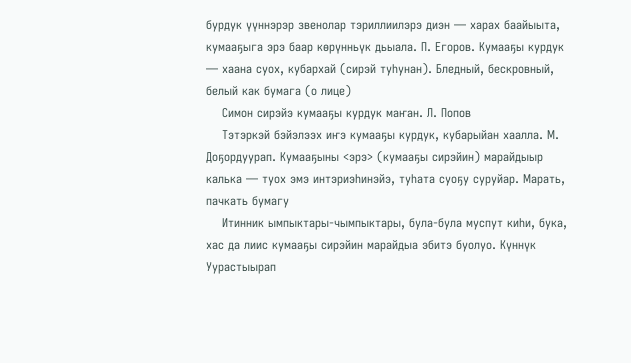бурдук үүннэрэр звенолар тэриллиилэрэ диэн — харах баайыыта, кумааҕыга эрэ баар көрүнньүк дьыала. П. Егоров. Кумааҕы курдук — хаана суох, кубархай (сирэй туһунан). Бледный, бескровный, белый как бумага (о лице)
    Симон сирэйэ кумааҕы курдук маҥан. Л. Попов
    Тэтэркэй бэйэлээх иҥэ кумааҕы курдук, кубарыйан хаалла. М. Доҕордуурап. Кумааҕыны <эрэ> (кумааҕы сирэйин) марайдыыр калька — туох эмэ интэриэһинэйэ, туһата суоҕу суруйар. Марать, пачкать бумагу
    Итинник ымпыктары-чымпыктары, була-була муспут киһи, бука, хас да лиис кумааҕы сирэйин марайдыа эбитэ буолуо. Күннүк Уурастыырап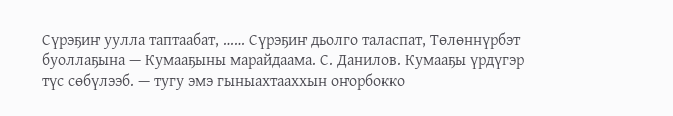Сүрэҕиҥ уулла таптаабат, …… Сүрэҕиҥ дьолго таласпат, Төлөннүрбэт буоллаҕына — Кумааҕыны марайдаама. С. Данилов. Кумааҕы үрдүгэр түс сөбүлээб. — тугу эмэ гыныахтааххын оҥорбокко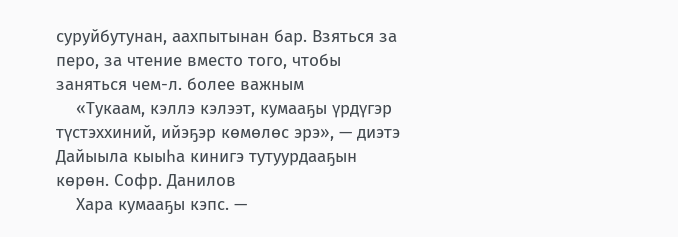суруйбутунан, аахпытынан бар. Взяться за перо, за чтение вместо того, чтобы заняться чем-л. более важным
    «Тукаам, кэллэ кэлээт, кумааҕы үрдүгэр түстэххиний, ийэҕэр көмөлөс эрэ», — диэтэ Дайыыла кыыһа кинигэ тутуурдааҕын көрөн. Софр. Данилов
    Хара кумааҕы кэпс. —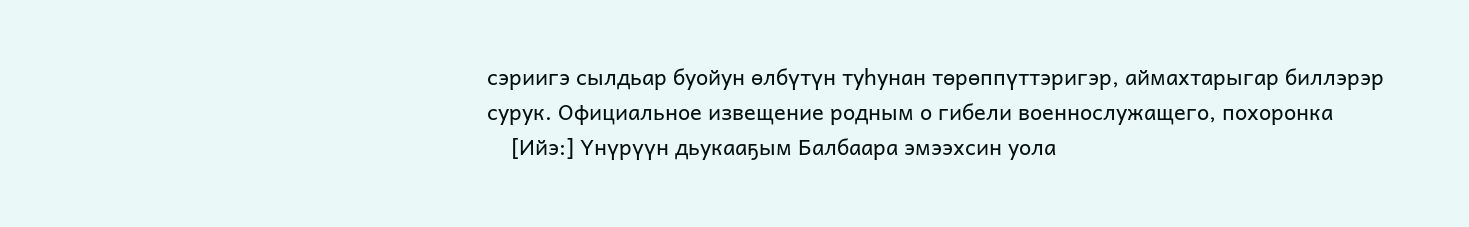сэриигэ сылдьар буойун өлбүтүн туһунан төрөппүттэригэр, аймахтарыгар биллэрэр сурук. Официальное извещение родным о гибели военнослужащего, похоронка
    [Ийэ:] Үнүрүүн дьукааҕым Балбаара эмээхсин уола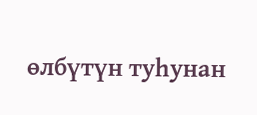өлбүтүн туһунан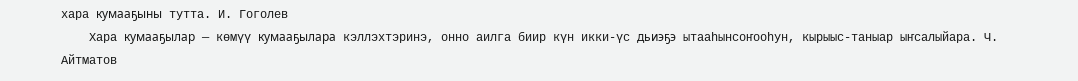хара кумааҕыны тутта. И. Гоголев
    Хара кумааҕылар — көмүү кумааҕылара кэллэхтэринэ, онно аилга биир күн икки-үс дьиэҕэ ытааһынсоҥооһун, кырыыс-таныар ыҥсалыйара. Ч. Айтматов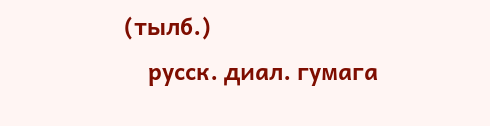(тылб.)
    русск. диал. гумага